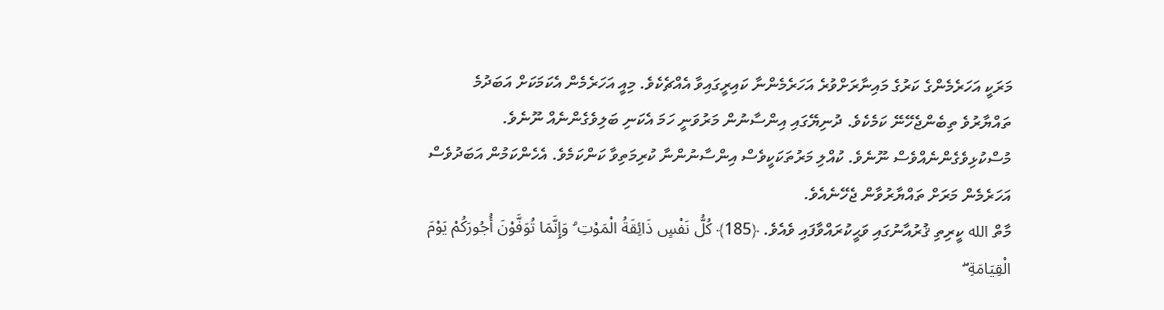މަރަކީ އަހަރެމެންގެ ކަރުގެ މައިނާރަށްވުރެ އަހަރެމެންނާ ކައިރީގައިވާ އެއްޗެކެވެ. މިއީ އަހަރެމެން އެކަމަކަށް އަބަދުމެ ތައްޔާރުވެ ތިބެންޖެހޭނޭ ކަމެކެވެ. ދުނިޔޭގައި އިންސާނުން މަރުވަނީ ހަމަ އެކަނި ބަލިވެގެންނެއް ނޫނެވެ. މުސްކުޅިވެގެންނެއްވެސް ނޫނެވެ. ކުއްލި މަރުތަކަކީވެސް އިންސާނުންނާ ކުރިމަތިވާ ކަންކަމެވެ. އެހެންކަމުން އަބަދުވެސް އަހަރެމެން މަރަށް ތައްޔާރުވާން ޖެހޭނެއެވެ.
މާތް الله ކީރިތި ޤުރުއާނުގައި ވަޙީކުރައްވާފައި ވެއެވެ. ﴿185﴾ كُلُّ نَفْسٍ ذَائِقَةُ الْمَوْتِ ۗ وَإِنَّمَا تُوَفَّوْنَ أُجُورَكُمْ يَوْمَ الْقِيَامَةِ ۖ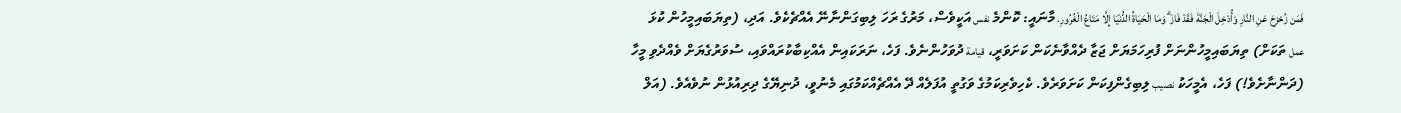فَمَن زُحْزِحَ عَنِ النَّارِ وَأُدْخِلَ الْجَنَّةَ فَقَدْ فَازَ ۗ وَمَا الْحَيَاةُ الدُّنْيَا إِلَّا مَتَاعُ الْغُرُورِ. މާނައީ: ކޮންމެ نفس އަކީވެސް، މަރުގެ ރަހަ ލިބިގަންނާނޭ އެއްޗެކެވެ. އަދި، (ތިޔަބައިމީހުން ކުޅަ عمل ތަކަށް) ތިޔަބައިމީހުންނަށް ފުރިހަމަޔަށް ޖަޒާ ދެއްވާނެކަން ކަށަވަރީ، قيامة ދުވަހުންނެވެ. ފަހެ، ނަރަކައިން އެއްކިބާކުރައްވައި، ސުވަރުގެޔަށް ވެއްދެވި މީހާ (ދަންނާށެވެ!) ފަހެ، އެމީހަކު نصيب ލިބިގެންފިކަން ކަށަވަރެވެ. ކެހިވެރިކަމުގެ ވަގުތީ އުފަލެއް ދޭ އެއްޗެއްކަމުގައި މެނުވީ، ދުނިޔޭގެ ދިރިއުޅުން ނުވެއެވެ. (އަލް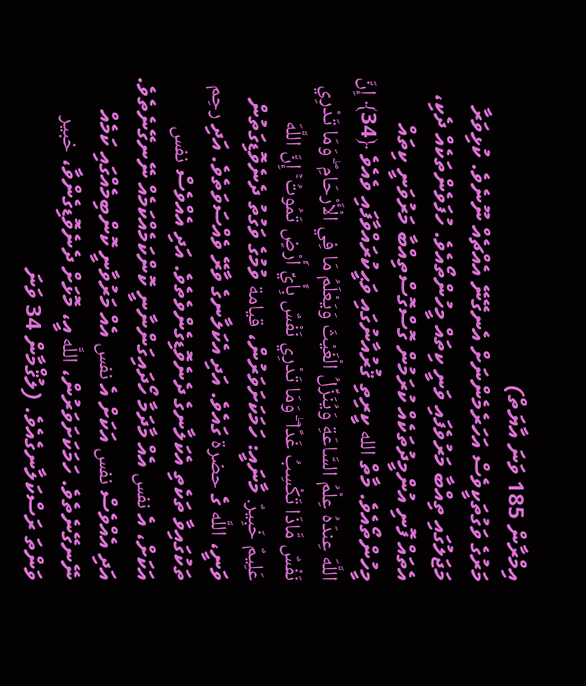އިމްރާން 185 ވަނަ އާޔަތް)
މަރުގެ ވަގުތަކީވެސް އަހަރެމެންނަށް އެނގޭނޭ އެއްޗެއް ނޫނެވެ. ކުޅިވަރާ މަޖަލުގައި ތިއްބާ މަރުވެފައި ވަނީ ކިތައް މީހުންތޯއެވެ. ހުފަވެންތަކެއް ދެކި، އެތައް ފޮނި އުންމީދުތަކެއް ކުރަމުން ގޮސްގޮސްތިއްބާ މަރުވަނީ ކިތައް މީހުންތޯއެވެ. މާތް الله ކީރިތި ޤުރުއާނުގައި ވަޙީކުރައްވާފައި ވެއެވެ ﴿34﴾ إِنَّ اللَّهَ عِندَهُ عِلْمُ السَّاعَةِ وَيُنَزِّلُ الْغَيْثَ وَيَعْلَمُ مَا فِي الْأَرْحَامِ ۖ وَمَا تَدْرِي نَفْسٌ مَّاذَا تَكْسِبُ غَدًا ۖ وَمَا تَدْرِي نَفْسٌ بِأَيِّ أَرْضٍ تَمُوتُ ۚ إِنَّ اللَّهَ عَلِيمٌ خَبِيرٌ. މާނައީ: ހަމަކަށަވަރުން، قيامة ވުމުގެ ވަގުތު ދެނެވޮޑިގަތުން ވަނީ، اللَّه ގެ حضرة ގައެވެ. އަދި އެކަލާނގެ ވާރޭ ވެއްސަވަތެވެ. އަދި رحِم ތަކުގައިވާ ތަކެތި އެކަލާނގެ ދެނެވޮޑިގެންވެތެވެ. އަދި އެއްވެސް نفس އަކަށް، އެ نفس އެއް މާދަމާ ހޯދައިގަންނާނީ ކޮންކަމެއްކަމެއް ނޭނގޭނެތެވެ. އަދި އެއްވެސް نفس އަކަށް އެ نفس އެއް މަރުވާނީ ކޮންބިމެއްގައި ކަމެއް ނޭނގޭނެތެވެ. ހަމަކަށަވަރުން، اللَّه އީ، މޮޅަށް ދެނެވޮޑިގެންވާ، خبير ވަންތަ ރަސްކަލާނގެއެވެ. (ލުޤްމާން 34 ވަނަ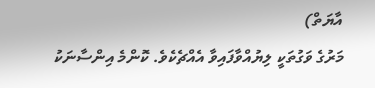އާޔަތް)
މަރުގެ ވަގުތަކީ ލިޔުއްވާފައިވާ އެއްޗެކެވެ. ކޮންމެ އިންސާނަކު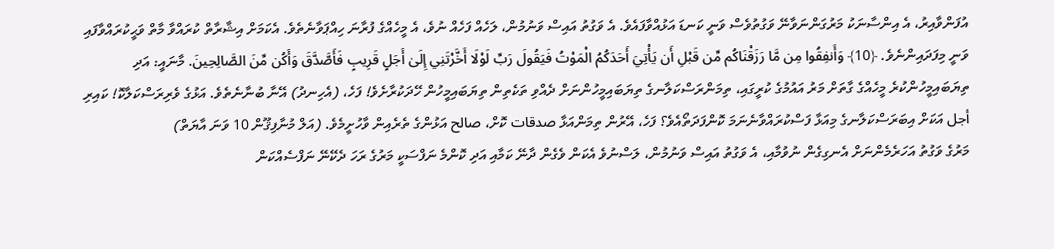އުފަންވާއިރު، އެ އިންސާނަކު މަރުގަންނަވާނޭ ވަގުތުވެސް ވަނީ ކަނޑަ އަޅުއްވާފައެވެ. އެ ވަގުތު އައިސް ވަނުމުން، ލަހެއް ފަހެއް ނުވެ، އެ މީހެއްގެ ފުރާނަ ހިއްޕަވާނެތެވެ. އެކަމަށް އިޝާރާތް ކުރައްވާ މާތް ވަޙީކުރައްވާފައި ވަނީ މިފަދައިންނެވެ. ﴿10﴾ وَأَنفِقُوا مِن مَّا رَزَقْنَاكُم مِّن قَبْلِ أَن يَأْتِيَ أَحَدَكُمُ الْمَوْتُ فَيَقُولَ رَبِّ لَوْلَا أَخَّرْتَنِي إِلَىٰ أَجَلٍ قَرِيبٍ فَأَصَّدَّقَ وَأَكُن مِّنَ الصَّالِحِينَ. މާނައީ: އަދި ތިޔަބައިމީހުންކުރެ މީހެއްގެ ގާތަށް މަރު އައުމުގެ ކުރީގައި، ތިމަންރަސްކަލާނގެ ތިޔަބައިމީހުންނަށް ދެއްވި ތަކެތިން ތިޔަބައިމީހުން ހޭދަކުރާށެވެ! ފަހެ، (އެހިނދު) އޭނާ ބުނާނެތެވެ. އަޅުގެ ވެރިރަސްކަލާކޮ! ކައިރި أجل އަކަށް އިބަރަސްކަލާނގެ މިއަޅާ ފަސްކުރައްވާނެނަމަ ކޮންފަދަތޯއެވެ؟ ފަހެ، އޭރުން ތިމަންއަޅާ صدقات ކޮށް، صالح އަޅުންގެ ތެރެއިން ވާހުށީމެވެ. (އަލް މުނާފިޤޫން 10 ވަނަ އާޔަތް)
މަރުގެ ވަގުތު އަހަރެމެންނަށް އެނގިގެން ނުވުމާއި، އެ ވަގުތު އައިސް ވަނުމުން، ލަސްނުވެ އެކަން ވެގެން ދާނޭ ކަމާއި އަދި ކޮންމެ ނަފްސަކީ މަރުގެ ރަހަ ދެކޭނޭ ނަފްސެއްކަން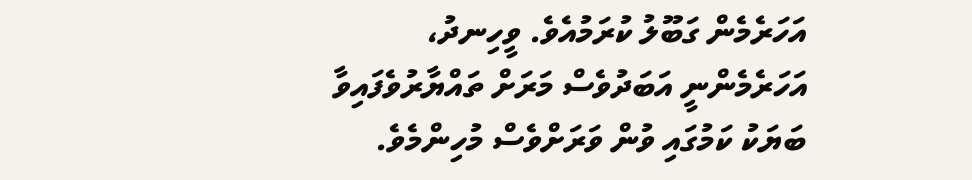އަހަރެމެން ގަބޫލު ކުރަމުއެވެ. ވީހިނދު، އަހަރެމެންނީ އަބަދުވެސް މަރަށް ތައްޔާރުވެފައިވާ ބަޔަކު ކަމުގައި ވުން ވަރަށްވެސް މުހިންމެވެ.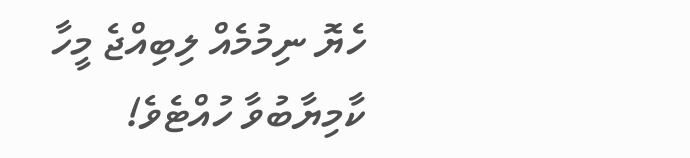ހެޔޮ ނިމުމެއް ލިބިއްޖެ މީހާ ކާމިޔާބުވާ ހުއްޓެވެ!